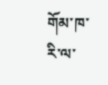གོམ་ཁ་རི་ལ་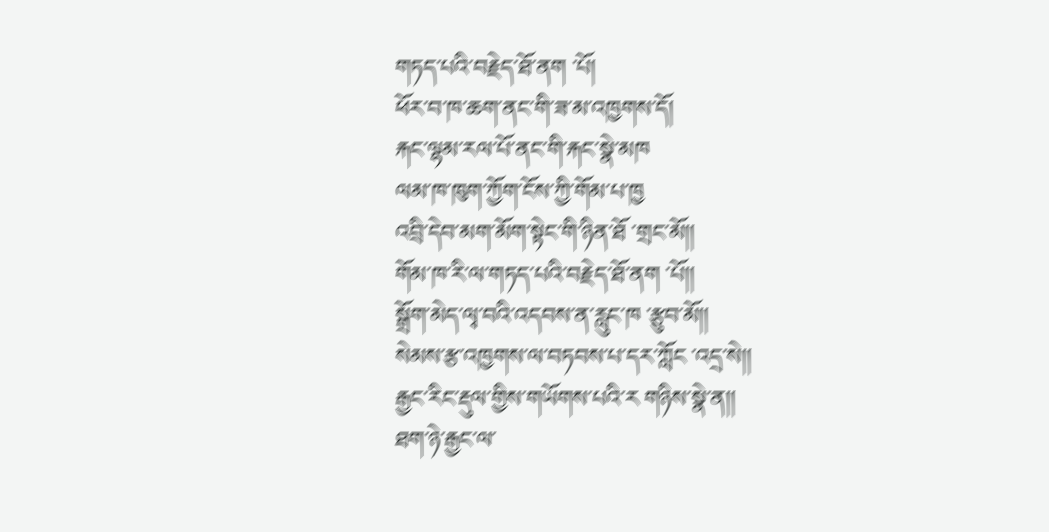གཏད་པའི་བརྗེད་ཐོ་ནག ་པོ།
ཕོར་བ་ཁ་ཆག་ནང་གི་ཟ་མ་འཁྱགས་དོ།
རྐང་ལྷམ་རལ་པོ་ནང་གི་རྐང་སྣེ་མཁ
ལམ་ཁ་ཁུག་ཀྱོག་ངོས་ཀྱི་གོམ་པ་ཁྱ
འབྲི་དེབ་མག་མོག་སྟེང་གི་ཉིན་ཐོ ་གྲང་མོ།།
གོམ་ཁ་རི་ལ་གཏད་པའི་བརྗེད་ཐོ་ནག ་པོ།།
སྒྲོག་མེད་ལྭ་བའི་འདབས་ན་རླུང་ཁ ་རྩུབ་མོ།།
སེམས་རྩ་འཁྱགས་ལ་བཏབས་པ་དར་ཀློང ་འདྲ་སེ།།
རྒྱང་རིང་རྡུལ་གྱིས་གཡོགས་པའི་ར གཉིས་སྣེ་ན།།
ཐག་ཉེ་རྒྱང་ལ་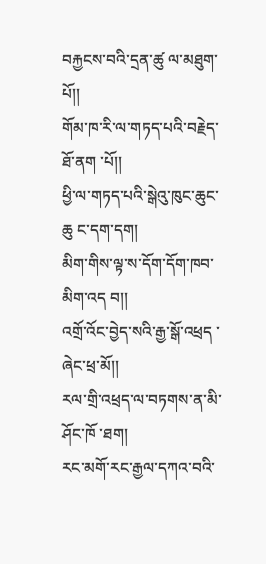བརྐྱངས་བའི་དྲན་ཚུ ལ་མཐུག་པོ།།
གོམ་ཁ་རི་ལ་གཏད་པའི་བརྗེད་ཐོ་ནག ་པོ།།
ཕྱི་ལ་གཏད་པའི་སྒེའུ་ཁུང་ཆུང་ཆུ ང་དག་དག།
མིག་གིས་ལྟ་ས་དོག་དོག་ཁབ་མིག་འད བ།།
འགྲོ་འོང་བྱེད་སའི་རྒྱ་སྒོ་འཕྲད ་ཞེང་ཕྲ་མོ།།
རལ་གྲི་འཕྲད་ལ་བཏགས་ན་མི་ཤོང་ཁོ ་ཐག།
རང་མགོ་རང་རྒྱལ་དཀའ་བའི་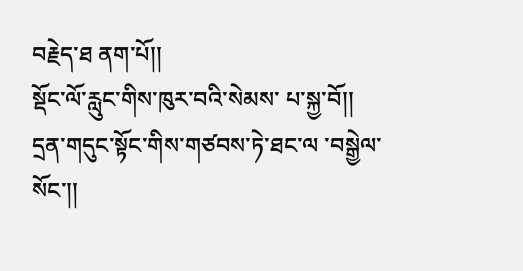བརྗེད་ཐ ནག་པོ།།
སྡོང་ལོ་རླུང་གིས་ཁུར་བའི་སེམས་ པ་སྐྱ་བོ།།
དྲན་གདུང་སྟོང་གིས་གཙབས་ཏེ་ཐང་ལ ་བསྒྱེལ་སོང་།།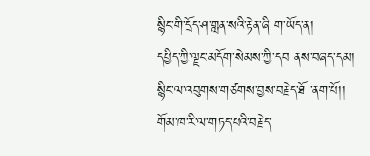སྙིང་གི་དྲོད་ཤ་གླན་སའི་རྟེན་ཞི ག་ཡོད་ན།
དཔྱིད་ཀྱི་ལྗང་མདོག་སེམས་ཀྱི་དབ ནས་བཞད་དམ།
སྙིང་ལ་འབུགས་གཙགས་བྱས་བརྗེད་ཐོ ་ནག་པོ།།
གོམ་ཁ་རི་ལ་གཏད་པའི་བརྗེད་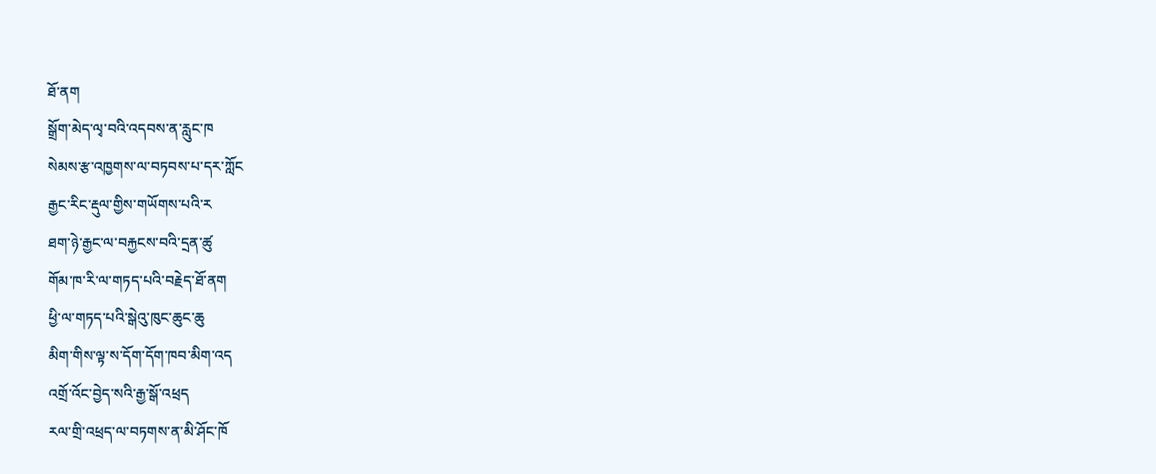ཐོ་ནག
སྒྲོག་མེད་ལྭ་བའི་འདབས་ན་རླུང་ཁ
སེམས་རྩ་འཁྱགས་ལ་བཏབས་པ་དར་ཀློང
རྒྱང་རིང་རྡུལ་གྱིས་གཡོགས་པའི་ར
ཐག་ཉེ་རྒྱང་ལ་བརྐྱངས་བའི་དྲན་ཚུ
གོམ་ཁ་རི་ལ་གཏད་པའི་བརྗེད་ཐོ་ནག
ཕྱི་ལ་གཏད་པའི་སྒེའུ་ཁུང་ཆུང་ཆུ
མིག་གིས་ལྟ་ས་དོག་དོག་ཁབ་མིག་འད
འགྲོ་འོང་བྱེད་སའི་རྒྱ་སྒོ་འཕྲད
རལ་གྲི་འཕྲད་ལ་བཏགས་ན་མི་ཤོང་ཁོ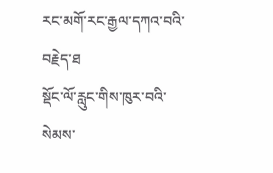རང་མགོ་རང་རྒྱལ་དཀའ་བའི་བརྗེད་ཐ
སྡོང་ལོ་རླུང་གིས་ཁུར་བའི་སེམས་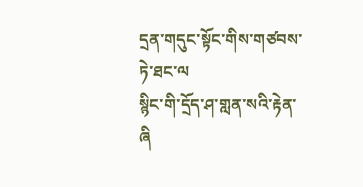དྲན་གདུང་སྟོང་གིས་གཙབས་ཏེ་ཐང་ལ
སྙིང་གི་དྲོད་ཤ་གླན་སའི་རྟེན་ཞི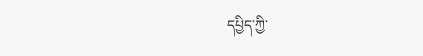དཔྱིད་ཀྱི་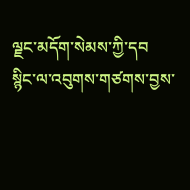ལྗང་མདོག་སེམས་ཀྱི་དབ
སྙིང་ལ་འབུགས་གཙགས་བྱས་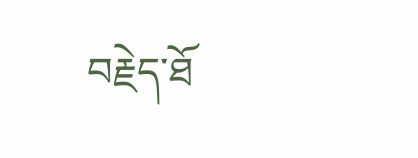བརྗེད་ཐོ